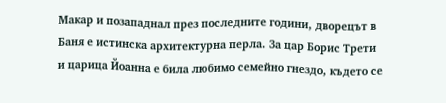Макар и позападнал през последните години, дворецът в Баня е истинска архитектурна перла. За цар Борис Трети и царица Йоанна е била любимо семейно гнездо, където се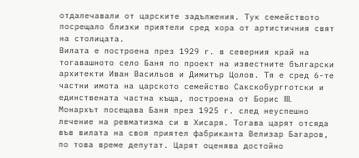отдалечавали от царските задължения. Тук семейството посрещало близки приятели сред хора от артистичния свят на столицата.
Вилата е построена през 1929 г. в северния край на тогавашното село Баня по проект на известните български архитекти Иван Васильов и Димитър Цолов. Тя е сред 6-те частни имота на царското семейство Сакскобургготски и единствената частна къща, построена от Борис III.
Монархът посещава Баня през 1925 г. след неуспешно лечение на ревматизма си в Хисаря. Тогава царят отсяда във вилата на своя приятел фабриканта Велизар Багаров, по това време депутат. Царят оценява достойно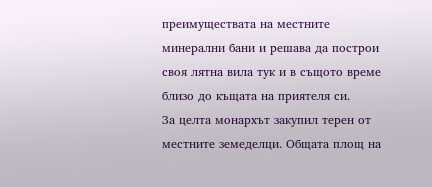преимуществата на местните минерални бани и решава да построи своя лятна вила тук и в същото време близо до къщата на приятеля си.
За целта монархът закупил терен от местните земеделци. Общата площ на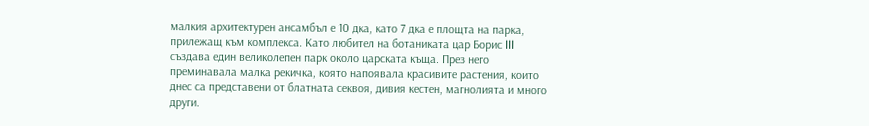малкия архитектурен ансамбъл е 10 дка, като 7 дка е площта на парка, прилежащ към комплекса. Като любител на ботаниката цар Борис III създава един великолепен парк около царската къща. През него преминавала малка рекичка, която напоявала красивите растения, които днес са представени от блатната секвоя, дивия кестен, магнолията и много други.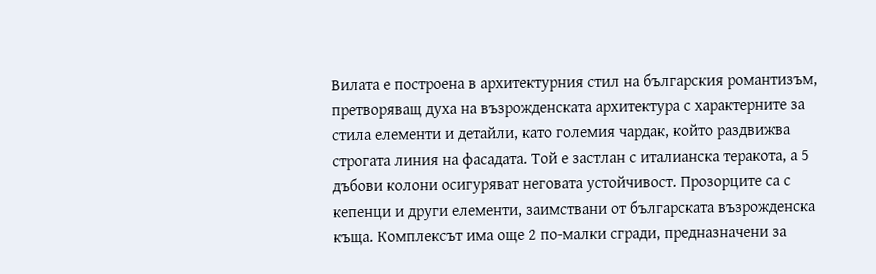Вилата е построена в архитектурния стил на българския романтизъм, претворяващ духа на възрожденската архитектура с характерните за стила елементи и детайли, като големия чардак, който раздвижва строгата линия на фасадата. Той е застлан с италианска теракота, а 5 дъбови колони осигуряват неговата устойчивост. Прозорците са с кепенци и други елементи, заимствани от българската възрожденска къща. Комплексът има още 2 по-малки сгради, предназначени за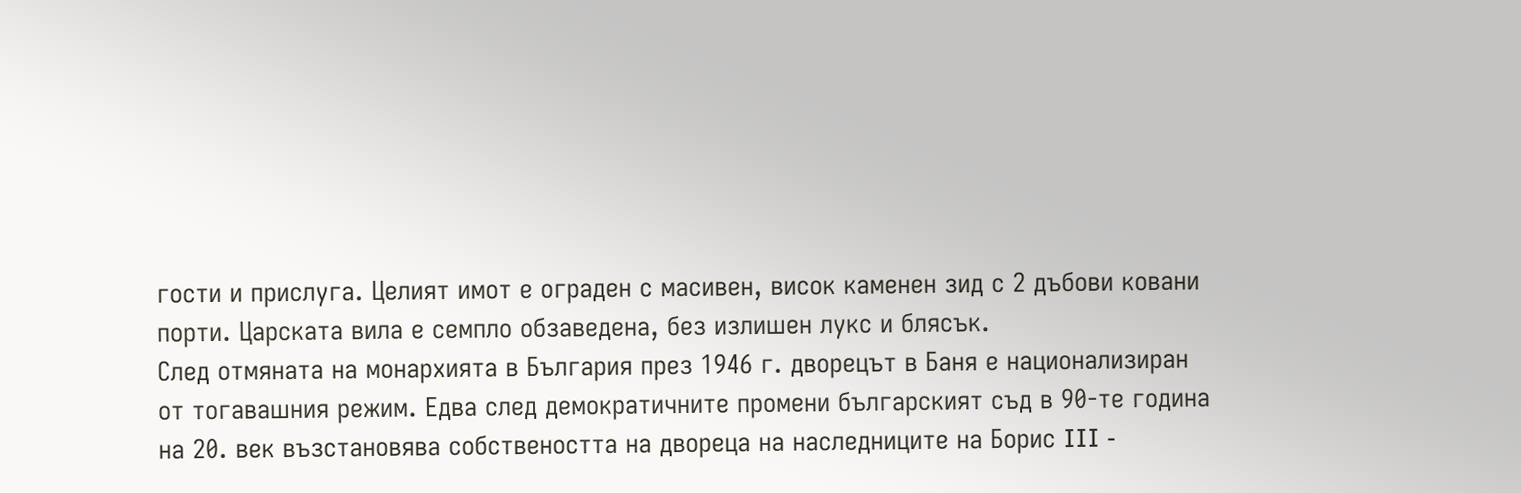гости и прислуга. Целият имот е ограден с масивен, висок каменен зид с 2 дъбови ковани порти. Царската вила е семпло обзаведена, без излишен лукс и блясък.
След отмяната на монархията в България през 1946 г. дворецът в Баня е национализиран от тогавашния режим. Едва след демократичните промени българският съд в 90-те година на 20. век възстановява собствеността на двореца на наследниците на Борис III -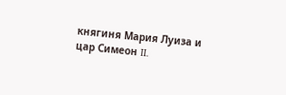княгиня Мария Луиза и цар Симеон II.